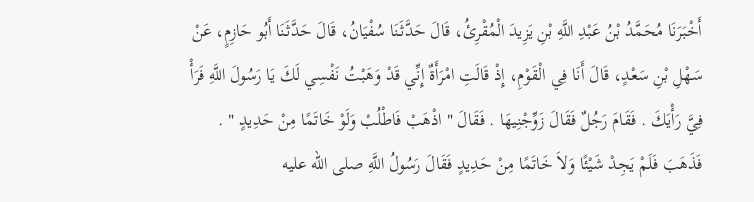أَخْبَرَنَا مُحَمَّدُ بْنُ عَبْدِ اللَّهِ بْنِ يَزِيدَ الْمُقْرِئُ، قَالَ حَدَّثَنَا سُفْيَانُ، قَالَ حَدَّثَنَا أَبُو حَازِمٍ، عَنْ سَهْلِ بْنِ سَعْدٍ، قَالَ أَنَا فِي الْقَوْمِ، إِذْ قَالَتِ امْرَأَةٌ إِنِّي قَدْ وَهَبْتُ نَفْسِي لَكَ يَا رَسُولَ اللَّهِ فَرَأْ فِيَّ رَأْيَكَ . فَقَامَ رَجُلٌ فَقَالَ زَوِّجْنِيهَا . فَقَالَ " اذْهَبْ فَاطْلُبْ وَلَوْ خَاتَمًا مِنْ حَدِيدٍ " . فَذَهَبَ فَلَمْ يَجِدْ شَيْئًا وَلاَ خَاتَمًا مِنْ حَدِيدٍ فَقَالَ رَسُولُ اللَّهِ صلى الله عليه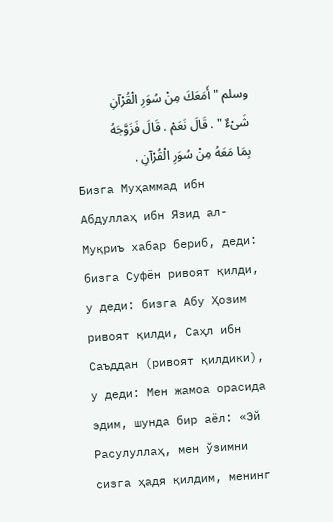وسلم " أَمَعَكَ مِنْ سُوَرِ الْقُرْآنِ شَىْءٌ " . قَالَ نَعَمْ . قَالَ فَزَوَّجَهُ بِمَا مَعَهُ مِنْ سُوَرِ الْقُرْآنِ .
Бизга Муҳаммад ибн Абдуллаҳ ибн Язид ал-Муқриъ хабар бериб, деди: бизга Суфён ривоят қилди, у деди: бизга Абу Ҳозим ривоят қилди, Саҳл ибн Саъддан (ривоят қилдики), у деди: Мен жамоа орасида эдим, шунда бир аёл: «Эй Расулуллаҳ, мен ўзимни сизга ҳадя қилдим, менинг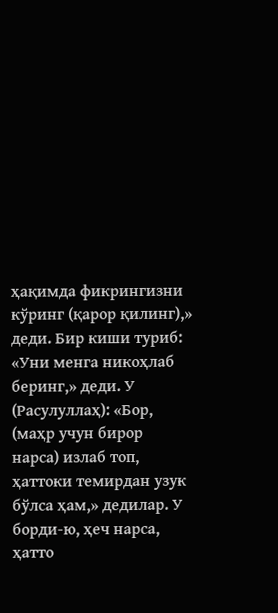ҳақимда фикрингизни кўринг (қарор қилинг),» деди. Бир киши туриб: «Уни менга никоҳлаб беринг,» деди. У (Расулуллаҳ): «Бор, (маҳр учун бирор нарса) излаб топ, ҳаттоки темирдан узук бўлса ҳам,» дедилар. У борди-ю, ҳеч нарса, ҳатто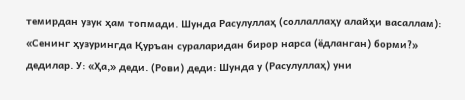темирдан узук ҳам топмади. Шунда Расулуллаҳ (соллаллаҳу алайҳи васаллам): «Сенинг ҳузурингда Қуръан сураларидан бирор нарса (ёдланган) борми?» дедилар. У: «Ҳа,» деди. (Рови) деди: Шунда у (Расулуллаҳ) уни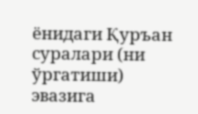ёнидаги Қуръан суралари (ни ўргатиши) эвазига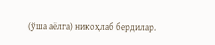(ўша аёлга) никоҳлаб бердилар.